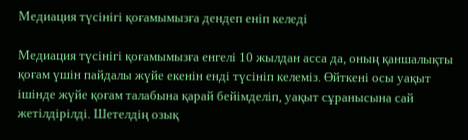Медиация түсінігі қоғамымызға дендеп еніп келеді

Медиация түсінігі қоғамымызға енгелі 10 жылдан асса да, оның қаншалықты қоғам үшін пайдалы жүйе екенін енді түсініп келеміз. Өйткені осы уақыт ішінде жүйе қоғам талабына қарай бейімделіп, уақыт сұранысына сай жетілдірілді. Шетелдің озық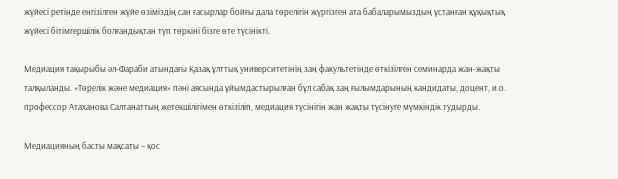жүйесі ретінде енгізілген жүйе өзіміздің сан ғасырлар бойғы дала төрелігін жүргізген ата бабаларымыздың ұстанған құқықтық жүйесі бітімгершілік болғандықтан түп төркіні бізге өте түсінікті.

Медиация тақырыбы әл-Фараби атындағы Қазақ ұлттық университетінің заң факультетінде өткізілген семинарда жан-жақты талқыланды. «Төрелік және медиация» пәні аясында ұйымдастырылған бұл сабақ заң ғылымдарының кандидаты, доцент, и.о. профессор Атаханова Салтанаттың жетекшілігімен өткізіліп, медиация түсінігін жан жақты түсінуге мүмкіндік тудырды.

Медиацияның басты мақсаты – қос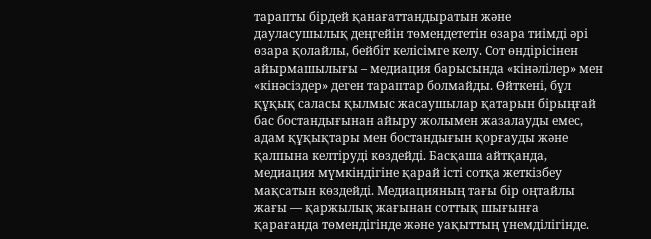тарапты бірдей қанағаттандыратын және дауласушылық деңгейін төмендететін өзара тиімді әрі өзара қолайлы, бейбіт келісімге келу. Сот өндірісінен айырмашылығы – медиация барысында «кінәлілер» мен «кінәсіздер» деген тараптар болмайды. Өйткені, бұл құқық саласы қылмыс жасаушылар қатарын бірыңғай бас бостандығынан айыру жолымен жазалауды емес, адам құқықтары мен бостандығын қорғауды және қалпына келтіруді көздейді. Басқаша айтқанда, медиация мүмкіндігіне қарай істі сотқа жеткізбеу мақсатын көздейді. Медиацияның тағы бір оңтайлы жағы — қаржылық жағынан соттық шығынға қарағанда төмендігінде және уақыттың үнемділігінде.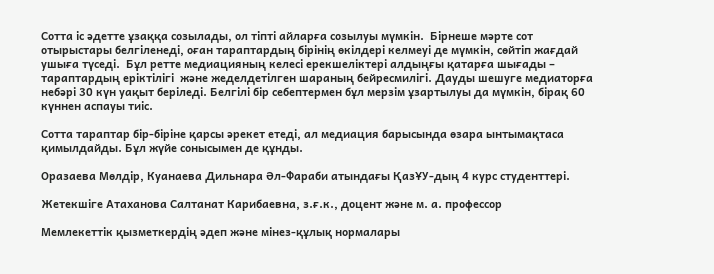Сотта іс әдетте ұзаққа созылады, ол тіпті айларға созылуы мүмкін.  Бірнеше мәрте сот отырыстары белгіленеді, оған тараптардың бірінің өкілдері келмеуі де мүмкін, сөйтіп жағдай ушыға түседі.  Бұл ретте медиацияның келесі ерекшеліктері алдыңғы қатарға шығады – тараптардың еріктілігі  және жеделдетілген шараның бейресмилігі. Дауды шешуге медиаторға небәрі 30 күн уақыт беріледі. Белгілі бір себептермен бұл мерзім ұзартылуы да мүмкін, бірақ 60 күннен аспауы тиіс.

Сотта тараптар бір-біріне қарсы әрекет етеді, ал медиация барысында өзара ынтымақтаса қимылдайды. Бұл жүйе сонысымен де құнды.

Оразаева Мөлдір, Куанаева Дильнара Әл-Фараби атындағы ҚазҰУ-дың 4 курс студенттері.

Жетекшіге Атаханова Салтанат Карибаевна, з.ғ.к., доцент және м. а. профессор

Мемлекеттік қызметкердің әдеп және мінез-құлық нормалары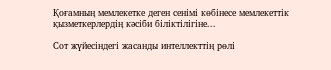Қоғамның мемлекетке деген сенімі көбінесе мемлекеттік қызметкерлердің кәсіби біліктілігіне...

Сот жүйесіндегі жасанды интеллекттің рөлі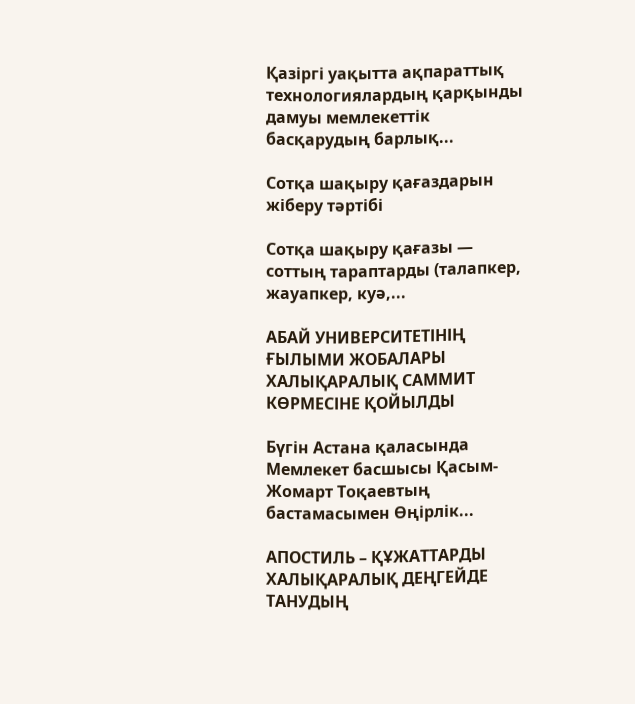Қазіргі уақытта ақпараттық технологиялардың қарқынды дамуы мемлекеттік басқарудың барлық...

Сотқа шақыру қағаздарын жіберу тәртібі

Сотқа шақыру қағазы — соттың тараптарды (талапкер, жауапкер, куә,...

АБАЙ УНИВЕРСИТЕТІНІҢ ҒЫЛЫМИ ЖОБАЛАРЫ ХАЛЫҚАРАЛЫҚ САММИТ КӨРМЕСІНЕ ҚОЙЫЛДЫ

Бүгін Астана қаласында Мемлекет басшысы Қасым-Жомарт Тоқаевтың бастамасымен Өңірлік...

АПОСТИЛЬ – ҚҰЖАТТАРДЫ ХАЛЫҚАРАЛЫҚ ДЕҢГЕЙДЕ ТАНУДЫҢ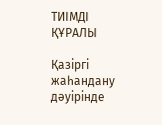ТИІМДІ ҚҰРАЛЫ

Қазіргі жаһандану дәуірінде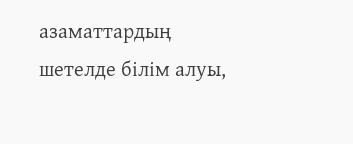азаматтардың шетелде білім алуы,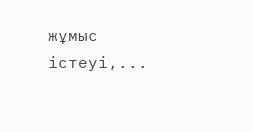жұмыс істеуі,...